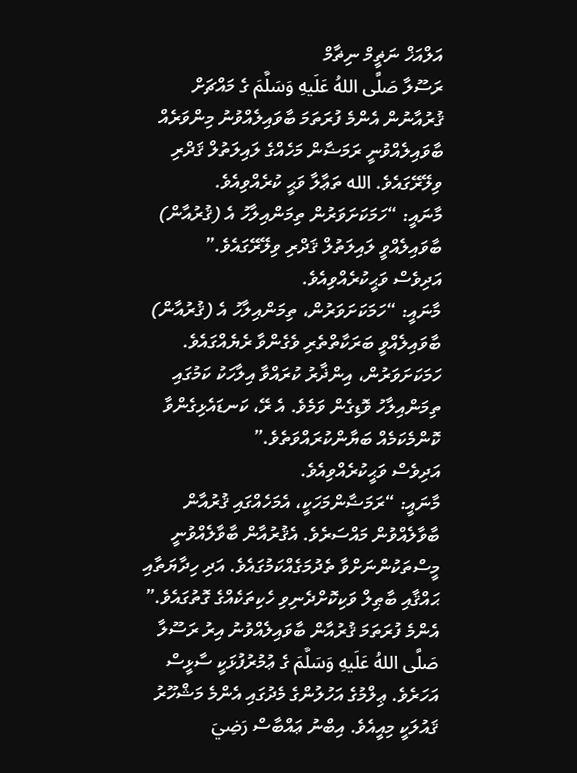އަލްއަޚް ނަޡީމް ނިޡާމް
ރަސޫލާ صَلَّى اللهُ عَلَيهِ وَسَلَّمَ ގެ މައްޗަށް ޤުރުއާނުން އެންމެ ފުރަތަމަ ބާވައިލެއްވުނު މިންވަރެއް ބާވައިލެއްވުނީ ރަމަޟާން މަހެއްގެ ލައިލަތުލް ޤަދްރި ވިލޭރޭގައެވެ. الله ތަޢާލާ ވަޙީ ކުރެއްވިއެވެ.
މާނައީ: “ހަމަކަށަވަރުން ތިމަންއިލާހު އެ (ޤުރުއާން) ބާވައިލެއްވީ ލައިލަތުލް ޤަދްރި ވިލޭރޭގައެވެ.”
އަދިވެސް ވަޙީކުރެއްވިއެވެ.
މާނައީ: “ހަމަކަށަވަރުން، ތިމަންއިލާހު އެ (ޤުރުއާން) ބާވައިލެއްވީ ބަރަކާތްތެރި ވެގެންވާ ރެޔެއްގައެވެ. ހަމަކަށަވަރުން، އިންޛާރު ކުރައްވާ އިލާހަކު ކަމުގައި ތިމަންއިލާހު ވޮޑިގެން ވަމެވެ. އެ ރޭ، ކަނޑައެޅިގެންވާ ކޮންމެކަމެއް ބަޔާންކުރައްވަތެވެ.”
އަދިވެސް ވަޙީކުރެއްވިއެވެ.
މާނައީ: “ރަމަޟާންމަހަކީ، އެމަހެއްގައި ޤުރުއާން ބާވާލެއްވުން މައްސަރެވެ. އެޤުރުއާން ބާވާލެއްވުނީ މީސްތަކުންނަށްވާ ތެދުމަގެއްކަމުގައެވެ. އަދި ހިދާޔަތާއި ޙައްޤާއި ބާޠިލް ވަކިކޮށްދެނިވި ހެކިތަކެއްގެ ގޮތުގައެވެ.”
އެންމެ ފުރަތަމަ ޤުރުއާން ބާވައިލެއްވުނު އިރު ރަސޫލާ صَلَّى اللهُ عَلَيهِ وَسَلَّمَ ގެ ޢުމުރުފުޅަކީ ސާޅީސް އަހަރެވެ. ޢިލްމުގެ އަހުލުންގެ މެދުގައި އެންމެ މަޝްހޫރު ޤައުލަކީ މިއީއެވެ. އިބްނު ޢައްބާސް رَضِيَ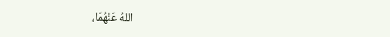اللهُ عَنْهُمَا،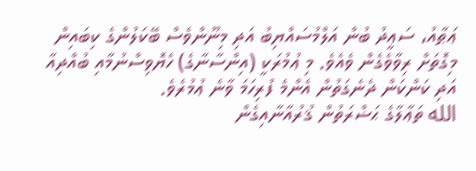ޢަޠާއު، ސަޢީދު ބުން އަލްމުސައްޔިބު އަދި މިނޫންވެސް ބޭކަލުންގެ ކިބައިން މިގޮތަށް ރިވާވެގެން ވެއެވެ. މި ޢުމުރަކީ (އިންސާނާގެ) ހެޔޮވިސްނުމާއި ބުއްދިއާ އަދި ކަންކަން ދެނެގަތުން އެންމެ ފުރިހަމަ ވާނެ ޢުމުރެވެ.
الله ތަޢާލާގެ ޙަޟްރަތުން ޤުރުއާނާއިގެން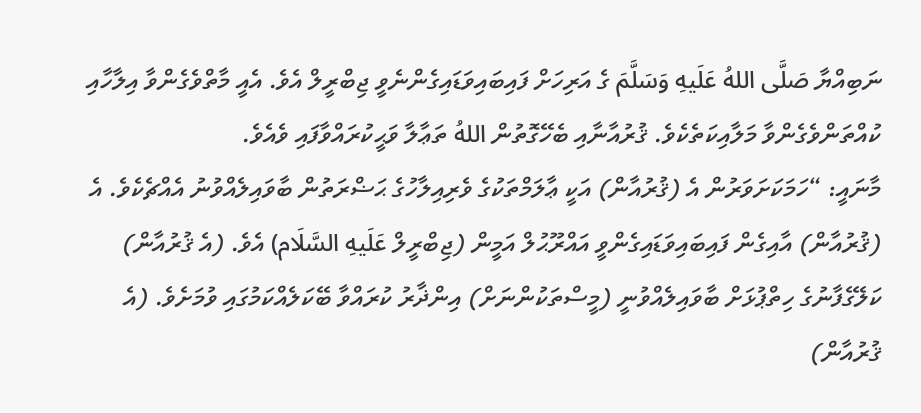ނަބިއްޔާ صَلَّى اللهُ عَلَيهِ وَسَلَّمَ ގެ އަރިހަށް ފައިބައިވަޑައިގެންނެވީ ޖިބްރީލް އެވެ. އެއީ މާތްވެގެންވާ އިލާހާއި ކުއްތަންވެގެންވާ މަލާއިކަތެކެވެ. ޤުރުއާނާއި ބެހޭގޮތުން اللهُ ތަޢާލާ ވަޙީކުރައްވާފައި ވެއެވެ.
މާނައީ: “ހަމަކަށަވަރުން އެ (ޤުރުއާން) އަކީ ޢާލަމްތަކުގެ ވެރިއިލާހުގެ ޙަޟްރަތުން ބާވައިލެއްވުނު އެއްޗެކެވެ. އެ (ޤުރުއާން) އާއިގެން ފައިބައިވަޑައިގެންވީ އައްރޫޙުލް އަމީން (ޖިބްރީލް عَلَيهِ السَّلَام) އެވެ. (އެ ޤުރުއާން) ކަލޭގެފާނުގެ ހިތްޕުޅަށް ބާވައިލެއްވުނީ (މީސްތަކުންނަށް) އިންޛާރު ކުރައްވާ ބޭކަލެއްކަމުގައި ވުމަށެވެ. (އެ ޤުރުއާން)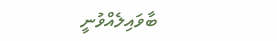ބާވައިލެއްވުނީ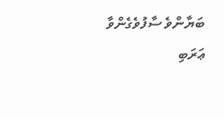ބަޔާންވެ ސާފުވެގެންވާ ޢަރަބި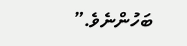ބަހުންނެވެ.”